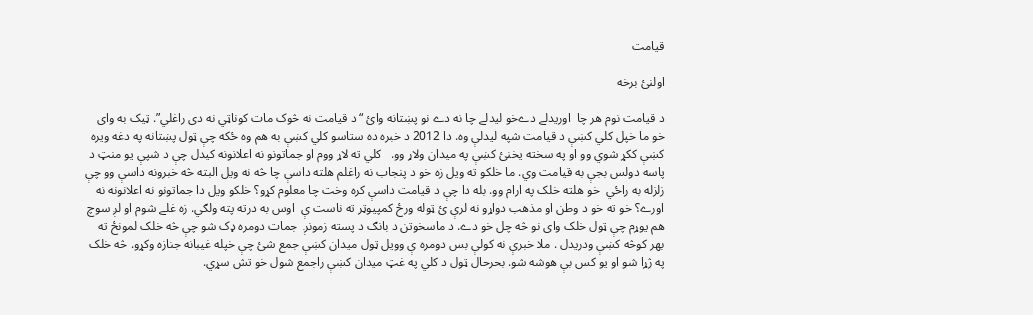قیامت

اولنئ برخه

د قیامت نوم هر چا  اوریدلے دےخو لیدلے چا نه دے نو پښتانه وائ “د قیامت نه څوک مات کوناټي نه دی راغلي”. ټیک به وای خو ما خپل کلي کښې د قیامت شپه لیدلې وه. دا 2012 د خبره ده ستاسو کلي کښې به هم وه ځکه چې ټول پښتانه په دغه ویره کښې ککړ شوي وو او په سخته يخنئ کښې په میدان ولاړ وو.   کلي ته لاړ ووم او جماتونو نه اعلانونه کیدل چې د شپې یو منټ د پاسه دولس بجې به قیامت وي. ما خلکو ته ویل زه خو د پنجاب نه راغلم هلته داسې چا څه نه ویل البته څه خبرونه داسې وو چې زلزله به راځي  خو هلته خلک په ارام وو. بله دا چې د قیامت داسې کره وخت چا معلوم کړو؟ خلکو ویل دا جماتونو نه اعلانونه نه اورے؟ خو ته خو د وطن او مذهب دواړو نه لرې ئ ټوله ورځ کمپیوټر ته ناست ې  اوس به درته پته ولګي. زه غلے شوم او لږ سوچ  هم یوړم چې ټول خلک وای نو څه چل خو دے. د ماسخوتن د بانګ د پسته زمونږ  جمات دومره ډک شو چې څه خلک لمونځ ته بهر کوڅه کښې ودریدل . ملا خبرې نه کولې بس دومره ې وویل ټول میدان کښې جمع شئ چې خپله غیبانه جنازه وکړو. څه خلک په ژړا شو او یو کس بې هوشه شو. بحرحال ټول د کلي په غټ میدان کښې راجمع شول خو تش سړي.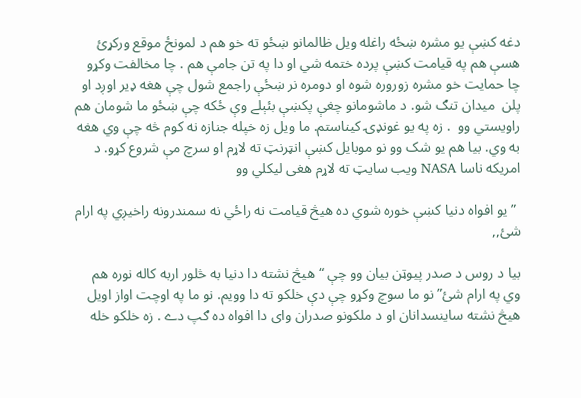دغه کښې یو مشره ښځه راغله ویل ظالمانو ښځو ته خو هم د لمونځ موقع ورکړئ هسې هم په قیامت کښې پرده ختمه شي او دا په تن جامې هم . چا مخالفت وکړو چا حمایت خو مشره زوروره شوه او دومره نر ښځې راجمع شول چې هغه ډیر اوږد او پلن  میدان تنګ شو. د ماشومانو چغې پکښې بئېلے وې ځکه چې ښځو ما شومان هم راویستي وو  . زه په یو غونډۍ کیناستم. ما ویل زه خپله جنازه نه کوم څه چې وي هغه به وي. بیا هم یو شک وو نو موبایل کښې انټرنټ ته لاړم او سرچ مې شروع کړو. د امریکه ناسا NASA ویب سایټ ته لاړم هغی لیکلي وو

 ” یو افواه دنیا کښې خوره شوي ده هیڅ قیامت نه راځي نه سمندرونه راخیږي په ارام شئ,,

بیا د روس د صدر پیوټن بیان وو چې “هیڅ نشته دا دنیا به څلور اربه کاله نوره هم وي په ارام شئ” نو ما سوچ وکړو چې دې خلکو ته دا وویم. نو ما په اوچت اواز اویل هیڅ نشته ساینسدانان او د ملکونو صدران وای دا افواه ده ګپ دے . زه خلکو خله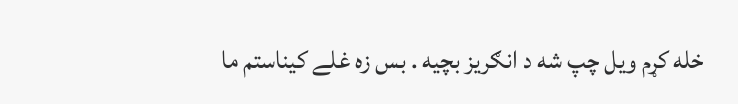خله کړم ویل چپ شه د انګریز بچیه . بس زه غلے کیناستم ما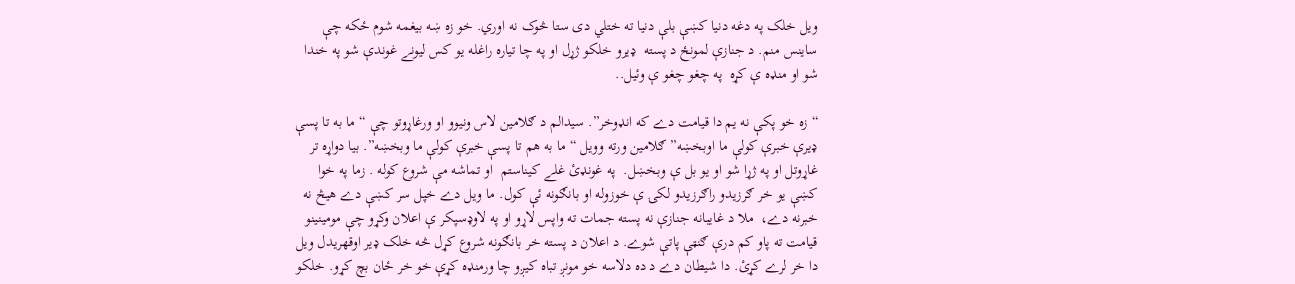ویل خلک په دغه دنیا کښې بلې دنیا ته ختلي دی ستا څوک نه اوري. خو زه ښه بیغمه شوم ځکه چې ساینس منم. د جنازې لمونځ د پسته  ډیرو خلکو ژړل او په چا تیاره راغله یو کس لیونے غوندې شو په خندا شو او منډه ې کړه  په چغو چغو ې وئيل..

“زه خو پکې نه یم دا قیامت دے که انډوخر”. سیدالم د ګلامین لاس ونیوو او ورغاړوتو چې “ما به تا پسې ډیرې خبرې کولې ما اوبخښه” ګلامین ورته وویل “ما به هم تا پسې خبرې کولې ما وبخښه”. بیا دواړه تر غاړوتل او په ژړا شو او یو بل ې وبخښل.  په غونډئ غلے کیناستم  او تماشه مې شروع کوله . زما په خوا کښې یو خر ګرزیدو راګرزیدو لکۍ ې خوزوله او بانګونه ئې کول. ما ویل دے خپل سر کښې دے هیڅ نه خبرنه دے،  ملا د غایبانه جنازې نه پسته جمات ته واپس لاړو او په لاوډسپکر ې اعلان وکړو چې مومینينو قیامت ته پاو کم درې ګنټې پاتې شوے. د اعلان د پسته خر بانګونه شروع کړل څه خلک ډیر اوقهریدل ویل دا خر لرے کړئ. دا شیطان دے د ده دلاسه خو مونږ تباه کيږو چا ورمنډه کړې خو خر ځان بچ کړو. خلکو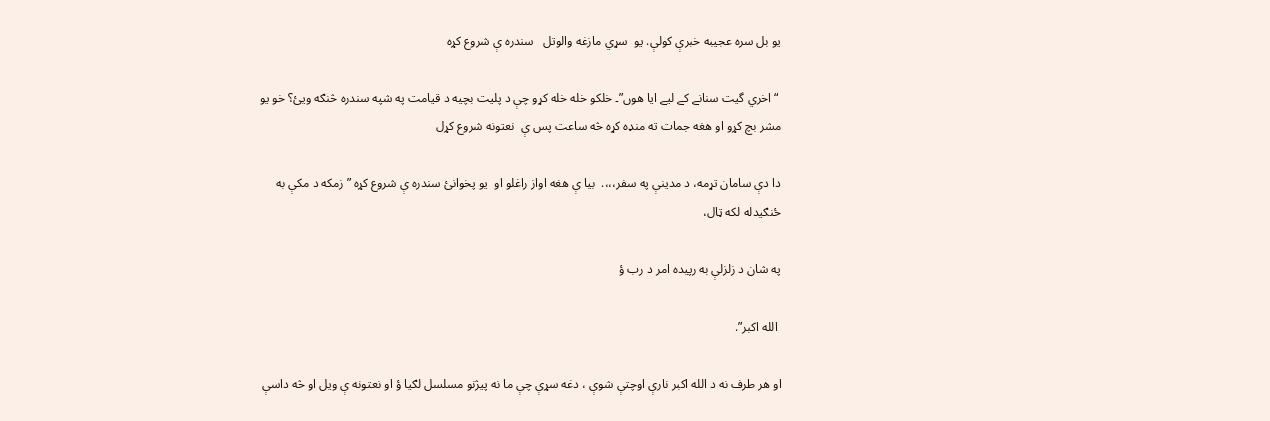یو بل سره عجیبه خبرې کولې. یو  سړي مازغه والوتل   سندره ې شروع کړه

 “اخري گیت سنانے کے لیے ایا هوں”۔ خلکو خله خله کړو چې د پلیت بچیه د قیامت په شپه سندره څنګه ويئ؟ خو یو مشر بچ کړو او هغه جمات ته منډه کړه څه ساعت پس ې  نعتونه شروع کړل

دا دې سامان تړمه، د مدينې په سفر،،،.  بيا ې هغه اواز راغلو او  یو پخوانئ سندره ې شروع کړه ” زمکه د مکې به ځنګیدله لکه ټال،

په شان د زلزلې به رپیده امر د رب ؤ

 الله اکبر”.

او هر طرف نه د الله اکبر نارې اوچتې شوې ، دغه سړې چې ما نه پیژنو مسلسل لګیا ؤ او نعتونه ې ويل او څه داسې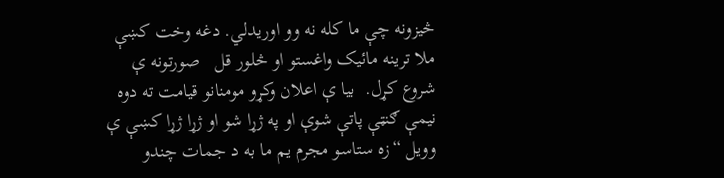څیزونه چې ما کله نه وو اوریدلي. دغه وخت کښې ملا ترينه مائيک واغستو او څلور قل   صورتونه ې شروع کړل.  بیا ې اعلان وکړو مومنانو قیامت ته دوه نیمې ګنټې پاتې شوې او په ژړا شو او ژړا ژړا کښې ې وویل “زه ستاسو مجرم یم ما به د جمات چندو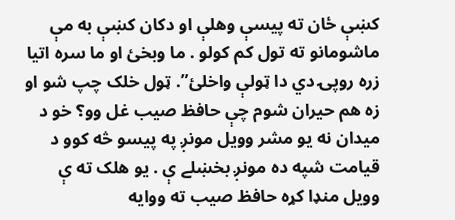کښې ځان ته پیسې وهلې او دکان کښې به مې ماشومانو ته تول کم کولو . ما وبخئ او ما سره اتیا زره روپۍ دي دا ټولې واخلئ”. ټول خلک چپ شو او زه هم حیران شوم چې حافظ صیب غل وو؟ خو د میدان نه یو مشر وویل مونږ په پیسو څه کوو د قیامت شپه ده مونږ بخښلے ې . یو هلک ته ې  وویل منډا کړه حافظ صیب ته ووایه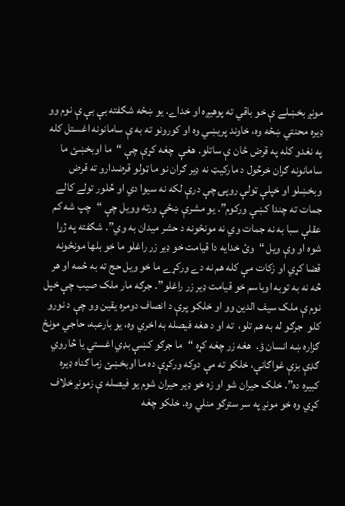مونږ بخښلے ې خو باقي ته پوهیږه او خداے. یو ښځه شګفته بې بې ې نوم وو ډیره محنتي ښځه وه، خاوند پریښي وه او کورونو ته به ې سامانونه اغستل کله په نغدو کله په قرض ځان ې ساتلو. هغې  چغه کړې چې “ما اوبخښئ ما سامانونه ګران خرڅول د مارکیټ نه ډیر ګران نو ما ټولو قرضدارو ته قرض وبخښلو او خپلې ټولې روپۍ چې درې لکه نه سیوا دي او څلور تولے کالے جمات ته چندا کښې ورکوم”. یو مشرې ښځې ورته وویل چې “چپ شه کم عقلې سبا به نه جمات وي نه مونځونه د حشر میدان به وي”. شګفته په ژړا شوه او وې ویل “وئ خدایه دا قیامت خو ډیر زر راغلو ما خو بلها مونځونه قضا کړي او زکات مې کله هم نه دے ورکړے ما خو ویل حج ته به ځمه او هر څه نه به توبه اوباسم خو قیامت ډیر زر راغلو”. جرګه مار ملک صیب چې خپل نوم ې ملک سیف الدین وو او خلکو پرې د انصاف دومره یقین وو چې د نورو کلو  جرګو له به هم تلو،  ته او د هغه فیصله به اخري وه، یو بارعبه، حاجي مونځ ګزاره ښه انسان ؤ.  هغه زر چغه کړه “ما جرګو کښې بډي اغستي یا څاروي ګډې بزې غواګانې، خلکو ته مې دوکه ورکړې ده ما اوبخښئ زما ګناه ډیره کبیره ده”. خلک حیران شو او زه خو ډیر حیران شوم یو فیصله ې زمونږ خلاف کړي وه خو مونږ په سر سترګو منلي وه. خلکو چغه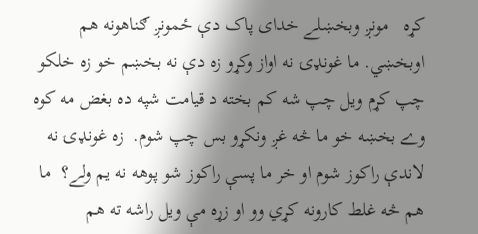کړه   مونږ وبخښلے خدای پاک دې ځمونږ ګناهونه هم اوبخښي. ما غونډۍ نه اواز وکړو زه دې نه بخښم خو زه خلکو چپ کړم ویل چپ شه کم بخته د قیامت شپه ده بغض مه کوه وے بخښه خو ما څه غږ ونکړو بس چپ شوم.  زه غونډۍ نه لاندې راکوز شوم او خر ما پسې راکوز شو پوهه نه یم ولے؟  ما هم څه غلط کارونه کړي وو او زړه مې ویل راشه ته هم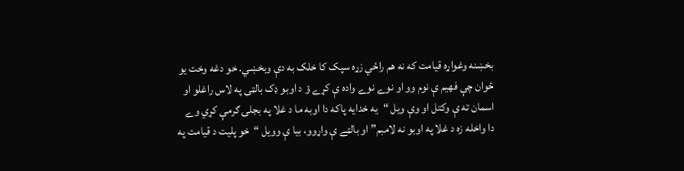بخښنه وغواړه قیامت که نه هم راځي زړه سپک کا خلک به دې وبخښي. خو دغه وخت یو ځوان چې فهیم ې نوم وو او نوے نوے واده ې کړے ؤ د اوبو ډک بالټی په لاس راغلو او اسمان ته ې وکتل او وې ویل “یه خدایه پاکه دا اوبه ما د غلا په بجلۍ ګرمې کړي وے دا واخله زه د غلا په اوبو نه لامبم” او بالټے ې واړوو، بیا ې وویل “خو پلیت د قیامت په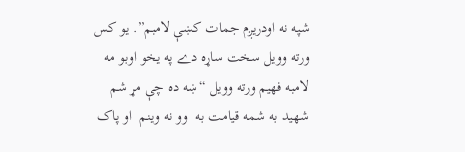شپه نه اودریږم جمات کښې لامبم”. یو کس ورته وویل سخت ساړه دے په یخو اوبو مه لامبه فهیم ورته وویل “ښه ده چې مړ شم شهید به شمه قیامت به  وو نه وینم  او پاک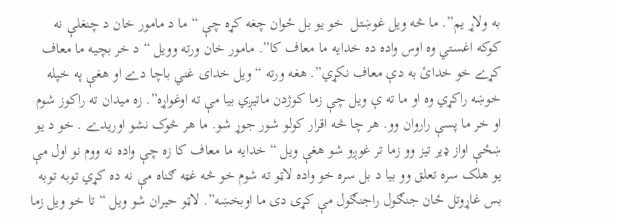به ولاړ یم”. ما څه ویل غوښتل  خو یو بل ځوان چغه کړه چې “ما د مامور خان د چنغلې نه کوکه اغستي وه اوس واده ده خدایه ما معاف کا”. مامور خان ورته وویل “د خر بچیه ما معاف کړے خو خدائ به دې معاف نکړي”. هغه ورته “ویل خدای غني باچا دے او هغې په خپله خوښه راکړي وه او ما ته ې ویل چې زما کوژدن ماتیږي بیا مې ته اوغواړه”. زه میدان ته راکوز شوم او خر ما پسې راروان وو. هر چا څه اقرار کولو شور جوړ شو. ما هر څوک نشو اوریدے . خو د یو ښځې اواز ډیر تیز وو زما تر غوږو شو هغې ویل “خدایه ما معاف کا زه چې واده نه ووم نو اول مې یو هلک سره تعلق وو بیا د بل سره خو واده لاټو ته شوم خو څه غټه ګناه مې نه ده کړي توبه توبه بس غاړوتل ځان جنګول راجنګول مې کړی دی ما اوبخښه”. لاټو حیران شو ویل “تا خو ویل زما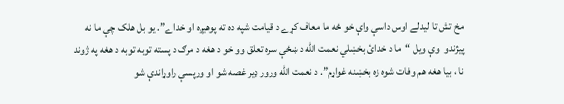مخ تش تا لیدلے اوس داسې واې خو ځه ما معاف کړے د قیامت شپه ده ته پوهیږه او خداے”. یو بل هلک چې ما نه پیژندو  وې ویل “ما د خدائ بخښلي نعمت الله د ښځې سره تعلق وو خو د هغه د مرګ د پسته توبه توبه د هغه په ژوند نا ، بیا هغه هم وفات شوه زه بخښنه غواړم”. د نعمت الله ورور ډیر غصه شو او ورپسې راوړاندې شو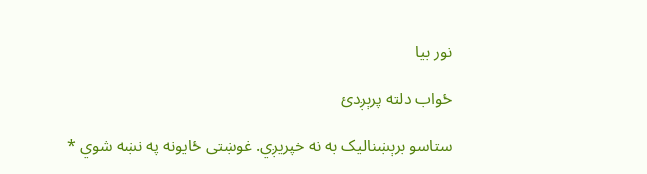نور بيا

ځواب دلته پرېږدئ

ستاسو برېښناليک به نه خپريږي. غوښتى ځایونه په نښه شوي *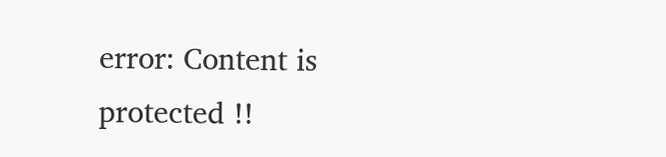error: Content is protected !!